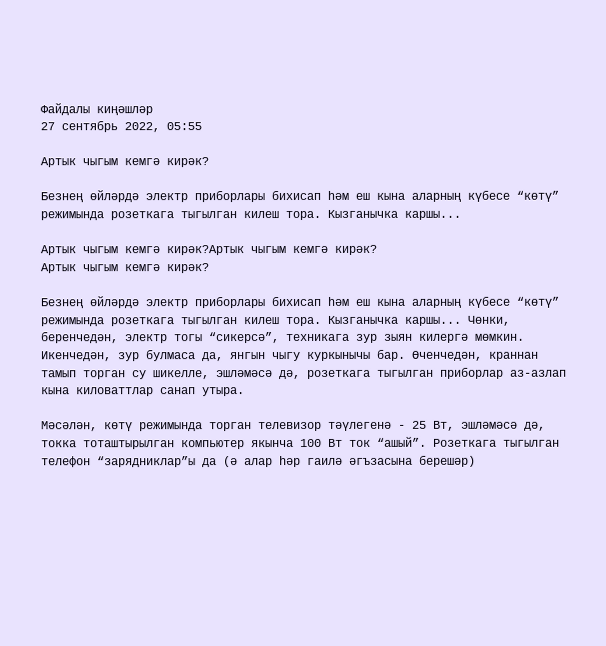Файдалы киңәшләр
27 сентябрь 2022, 05:55

Артык чыгым кемгә кирәк?

Безнең өйләрдә электр приборлары бихисап һәм еш кына аларның күбесе “көтү” режимында розеткага тыгылган килеш тора. Кызганычка каршы...

Артык чыгым кемгә кирәк?Артык чыгым кемгә кирәк?
Артык чыгым кемгә кирәк?

Безнең өйләрдә электр приборлары бихисап һәм еш кына аларның күбесе “көтү” режимында розеткага тыгылган килеш тора. Кызганычка каршы... Чөнки, беренчедән, электр тогы “сикерсә”, техникага зур зыян килергә мөмкин. Икенчедән, зур булмаса да, янгын чыгу куркынычы бар. Өченчедән, краннан тамып торган су шикелле, эшләмәсә дә, розеткага тыгылган приборлар аз-азлап кына киловаттлар санап утыра.

Мәсәлән, көтү режимында торган телевизор тәүлегенә - 25 Вт, эшләмәсә дә, токка тоташтырылган компьютер якынча 100 Вт ток “ашый”. Розеткага тыгылган телефон “зарядниклар”ы да (ә алар һәр гаилә әгъзасына берешәр)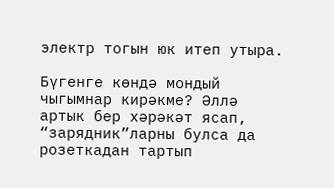электр тогын юк итеп утыра.

Бүгенге көндә мондый чыгымнар кирәкме? Әллә артык бер хәрәкәт ясап, “зарядник”ларны булса да розеткадан тартып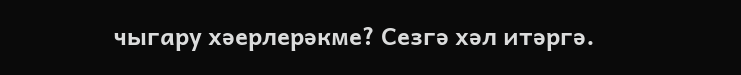чыгару хәерлерәкме? Сезгә хәл итәргә.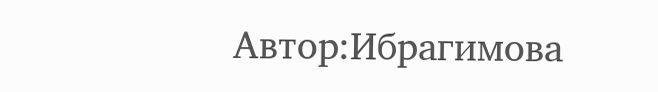Автор:Ибрагимова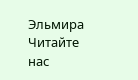Эльмира
Читайте нас